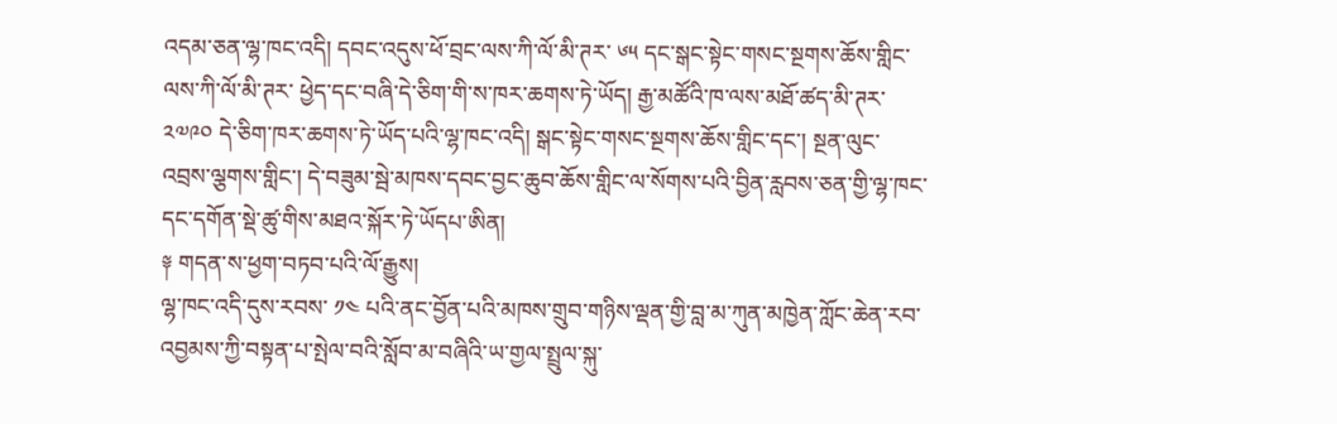འདམ་ཅན་ལྷ་ཁང་འདི། དབང་འདུས་ཕོ་བྲང་ལས་ཀི་ལོ་མི་ཊར་ ༦༥ དང་སྒང་སྟེང་གསང་སྔགས་ཆོས་གླིང་ལས་ཀི་ལོ་མི་ཊར་ ཕྱེད་དང་བཞི་དེ་ཅིག་གི་ས་ཁར་ཆགས་ཏེ་ཡོད། རྒྱ་མཚོའི་ཁ་ལས་མཐོ་ཚད་མི་ཊར་ ༢༧༩༠ དེ་ཅིག་ཁར་ཆགས་ཏེ་ཡོད་པའི་ལྷ་ཁང་འདི། སྒང་སྟེང་གསང་སྔགས་ཆོས་གླིང་དང་། སྔན་ལུང་འབྲས་ལྕགས་གླིང་། དེ་བཟུམ་སྦེ་མཁས་དབང་བྱང་ཆུབ་ཆོས་གླིང་ལ་སོགས་པའི་བྱིན་རླབས་ཅན་གྱི་ལྷ་ཁང་དང་དགོན་སྡེ་ཚུ་གིས་མཐའ་སྐོར་ཏེ་ཡོདཔ་ཨིན།
༈ གདན་ས་ཕྱག་བཏབ་པའི་ལོ་རྒྱུས།
ལྷ་ཁང་འདི་དུས་རབས་ ༡༤ པའི་ནང་བྱོན་པའི་མཁས་གྲུབ་གཉིས་ལྡན་གྱི་བླ་མ་ཀུན་མཁྱེན་ཀློང་ཆེན་རབ་འབྱམས་ཀྱི་བསྟན་པ་སྤེལ་བའི་སློབ་མ་བཞིའི་ཡ་གྱལ་སྤྲུལ་སྐུ་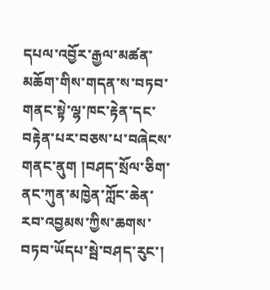དཔལ་འབྱོར་རྒྱལ་མཚན་མཆོག་གིས་གདན་ས་བཏབ་གནང་སྟེ་ལྷ་ཁང་རྟེན་དང་བརྟེན་པར་བཅས་པ་བཞེངས་གནང་ནུག །བཤད་སྲོལ་ཅིག་ནང་ཀུན་མཁྱེན་ཀློང་ཆེན་རབ་འབྱམས་ཀྱིས་ཆགས་བཏབ་ཡོདཔ་སྦེ་བཤད་རུང་།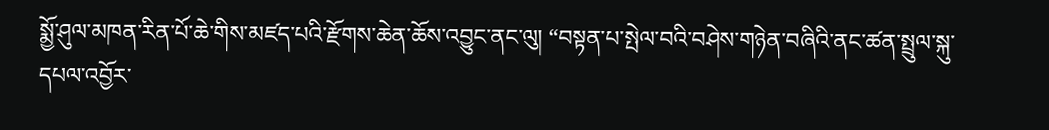སྨྱོ་ཤུལ་མཁན་རིན་པོ་ཆེ་གིས་མཛད་པའི་རྫོགས་ཆེན་ཆོས་འབྱུང་ནང་ལུ། “བསྟན་པ་སྤེལ་བའི་བཤེས་གཉེན་བཞིའི་ནང་ཚན་སྤྲུལ་སྐུ་དཔལ་འབྱོར་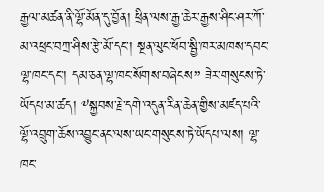རྒྱལ་མཚན་ནི་ལྷོ་མོན་དུ་བྱོན། ཕྲིན་ལས་རྒྱ་ཆེར་རྒྱས་ཤིང་ཤར་ཀོ་མ་འཕྲང་བཀྲ་ཤིས་རྩེ་མོ་དང་། སྔན་ལུང་ཕོབ་སྦྱི་ཁར་མཁས་དབང་ལྷ་ཁང་དང་། དམ་ཅན་ལྷ་ཁང་སོགས་བཞེངས” ཟེར་གསུངས་ཏེ་ཡོདཔ་མ་ཚད། ༸སྐྱབས་རྗེ་དགེ་འདུན་རིན་ཆེན་གྱིས་མཛད་པའི་ལྷོ་འབྲུག་ཆོས་འབྱུང་ནང་ལས་ཡང་གསུངས་ཏེ་ཡོདཔ་ལས། ལྷ་ཁང་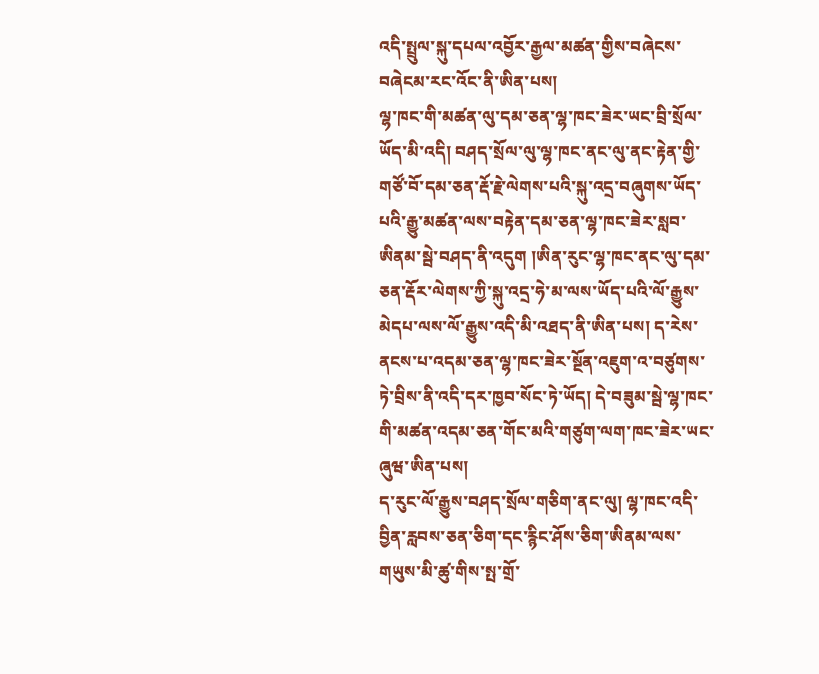འདི་སྤྲུལ་སྐུ་དཔལ་འབྱོར་རྒྱལ་མཚན་གྱིས་བཞེངས་བཞེངམ་རང་འོང་ནི་ཨིན་པས།
ལྷ་ཁང་གི་མཚན་ལུ་དམ་ཅན་ལྷ་ཁང་ཟེར་ཡང་བྲི་སྲོལ་ཡོད་མི་འདི། བཤད་སྲོལ་ལུ་ལྷ་ཁང་ནང་ལུ་ནང་རྟེན་གྱི་གཙོ་བོ་དམ་ཅན་རྡོ་རྗེ་ལེགས་པའི་སྐུ་འདྲ་བཞུགས་ཡོད་པའི་རྒྱུ་མཚན་ལས་བརྟེན་དམ་ཅན་ལྷ་ཁང་ཟེར་སླབ་ཨིནམ་སྦེ་བཤད་ནི་འདུག །ཨིན་རུང་ལྷ་ཁང་ནང་ལུ་དམ་ཅན་རྡོར་ལེགས་ཀྱི་སྐུ་འདྲ་ཧེ་མ་ལས་ཡོད་པའི་ལོ་རྒྱུས་མེདཔ་ལས་ལོ་རྒྱུས་འདི་མི་འཐད་ནི་ཨིན་པས། ད་རེས་ནངས་པ་འདམ་ཅན་ལྷ་ཁང་ཟེར་སྔོན་འཇུག་འ་བཙུགས་ཏེ་བྲིས་ནི་འདི་དར་ཁྱབ་སོང་ཏེ་ཡོད། དེ་བཟུམ་སྦེ་ལྷ་ཁང་གི་མཚན་འདམ་ཅན་གོང་མའི་གཙུག་ལག་ཁང་ཟེར་ཡང་ཞུཝ་ཨིན་པས།
ད་རུང་ལོ་རྒྱུས་བཤད་སྲོལ་གཅིག་ནང་ལུ། ལྷ་ཁང་འདི་བྱིན་རླབས་ཅན་ཅིག་དང་རྙིང་ཤོས་ཅིག་ཨིནམ་ལས་གཡུས་མི་ཚུ་གིས་སྤ་གྲོ་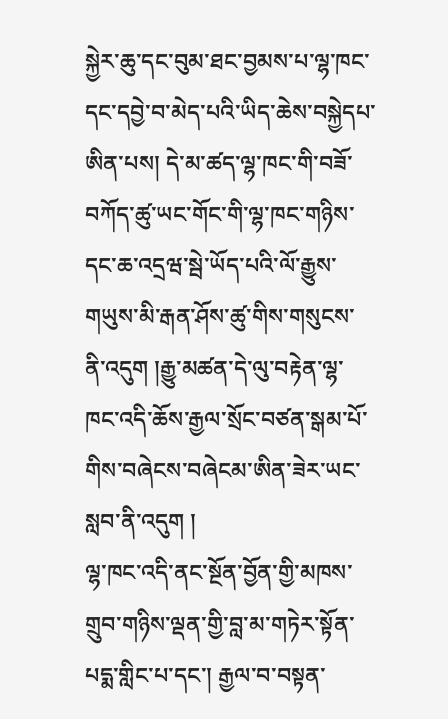སྐྱེར་ཆུ་དང་བུམ་ཐང་བྱམས་པ་ལྷ་ཁང་དང་དབྱེ་བ་མེད་པའི་ཡིད་ཆེས་བསྐྱེདཔ་ཨིན་པས། དེ་མ་ཚད་ལྷ་ཁང་གི་བཟོ་བཀོད་ཚུ་ཡང་གོང་གི་ལྷ་ཁང་གཉིས་དང་ཆ་འདྲཝ་སྦེ་ཡོད་པའི་ལོ་རྒྱུས་གཡུས་མི་རྒན་ཤོས་ཚུ་གིས་གསུངས་ནི་འདུག །རྒྱུ་མཚན་དེ་ལུ་བརྟེན་ལྷ་ཁང་འདི་ཆོས་རྒྱལ་སྲོང་བཙན་སྒམ་པོ་གིས་བཞེངས་བཞེངམ་ཨིན་ཟེར་ཡང་སླབ་ནི་འདུག །
ལྷ་ཁང་འདི་ནང་སྔོན་བྱོན་གྱི་མཁས་གྲུབ་གཉིས་ལྡན་གྱི་བླ་མ་གཏེར་སྟོན་པདྨ་གླིང་པ་དང་། རྒྱལ་བ་བསྟན་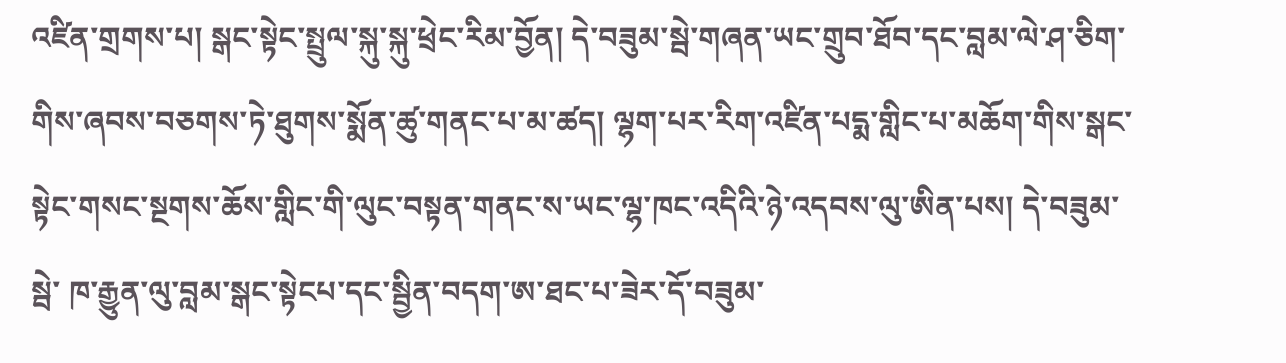འཛིན་གྲགས་པ། སྒང་སྟེང་སྤྲུལ་སྐུ་སྐུ་ཕྲེང་རིམ་བྱོན། དེ་བཟུམ་སྦེ་གཞན་ཡང་གྲུབ་ཐོབ་དང་བླམ་ལེ་ཤ་ཅིག་གིས་ཞབས་བཅགས་ཏེ་ཐུགས་སྨོན་ཚུ་གནང་པ་མ་ཚད། ལྷག་པར་རིག་འཛིན་པདྨ་གླིང་པ་མཆོག་གིས་སྒང་སྟེང་གསང་སྔགས་ཆོས་གླིང་གི་ལུང་བསྟན་གནང་ས་ཡང་ལྷ་ཁང་འདིའི་ཉེ་འདབས་ལུ་ཨིན་པས། དེ་བཟུམ་སྦེ་ ཁ་རྒྱུན་ལུ་བླམ་སྒང་སྟེངཔ་དང་སྦྱིན་བདག་ཨ་ཐང་པ་ཟེར་དོ་བཟུམ་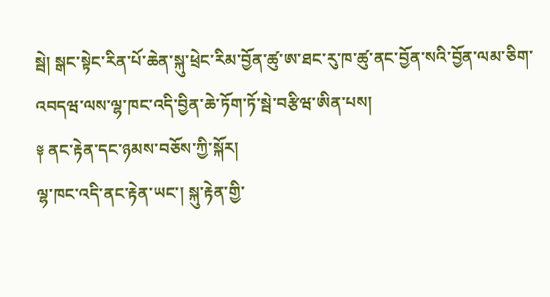སྦེ། སྒང་སྟེང་རིན་པོ་ཆེན་སྐུ་ཕྲེང་རིམ་བྱོན་ཚུ་ཨ་ཐང་རུ་ཁ་ཚུ་ནང་བྱོན་སའི་བྱོན་ལམ་ཅིག་འབདཝ་ལས་ལྷ་ཁང་འདི་བྱིན་ཆེ་ཏོག་ཏོ་སྦེ་བརྩིཝ་ཨིན་པས།
༈ ནང་རྟེན་དང་ཉམས་བཅོས་ཀྱི་སྐོར།
ལྷ་ཁང་འདི་ནང་རྟེན་ཡང་། སྐུ་རྟེན་གྱི་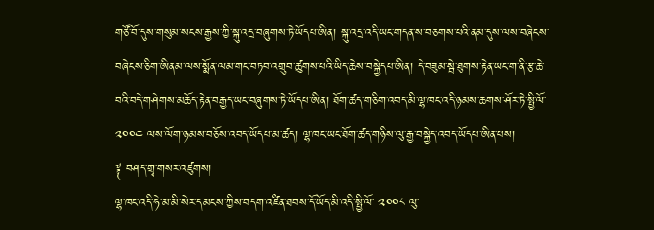གཙོ་བོ་དུས་གསུམ་སངས་རྒྱས་ཀྱི་སྐུ་འདྲ་བཞུགས་ཏེ་ཡོདཔ་ཨིན། སྐུ་འདྲ་འདི་ཡང་གདན་ས་བཅགས་པའི་ནམ་དུས་ལས་བཞེངས་བཞེངས་ཅིག་ཨིནམ་ལས་སྨོན་ལམ་གང་བཏབ་འགྲུབ་ཚུགས་པའི་ཡིད་ཆེས་བསྐྱེདཔ་ཨིན། དེ་བཟུམ་སྦེ་ཐུགས་རྟེན་ཡང་ག་ནི་རྩ་ཆེ་བའི་བདེ་གཤེགས་མཆོད་རྟེན་བརྒྱད་ཡང་བཞུགས་ཏེ་ཡོདཔ་ཨིན། ཐོག་ཚད་གཅིག་འབད་མི་ལྷ་ཁང་འདི་ཉམས་ཆགས་ཤོར་ཏེ་སྤྱི་ལོ་ ༢༠༠༤ ལས་ལོག་ཉམས་བཅོས་འབད་ཡོདཔ་མ་ཚད། ལྷ་ཁང་ཡང་ཐོག་ཚད་གཉིས་ལུ་རྒྱ་བསྐྱེད་འབད་ཡོདཔ་ཨིན་པས།
༈ བཤད་གྲྭ་གསར་འཛུགས།
ལྷ་ཁང་འདི་ཧེ་མ་མི་སེར་དམངས་ཀྱིས་བདག་འཛིན་ཐབས་དོ་ཡོད་མི་འདི་སྤྱི་ལོ་ ༢༠༠༨ ལུ་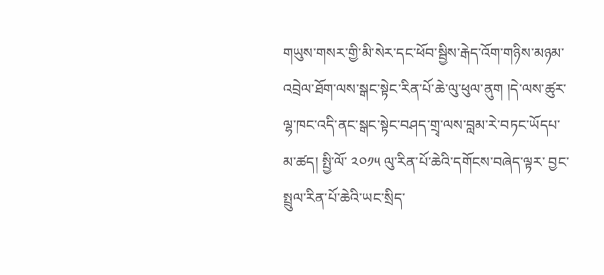གཡུས་གསར་གྱི་མི་སེར་དང་ཕོབ་སྦྱིས་རྒེད་འོག་གཉིས་མཉམ་འབྲེལ་ཐོག་ལས་སྒང་སྟེང་རིན་པོ་ཆེ་ལུ་ཕུལ་ནུག །དེ་ལས་ཚུར་ལྷ་ཁང་འདི་ནང་སྒང་སྟེང་བཤད་གྲྭ་ལས་བླམ་རེ་བཏང་ཡོདཔ་མ་ཚད། སྤྱི་ལོ་ ༢༠༡༥ ལུ་རིན་པོ་ཆེའི་དགོངས་བཞེད་ལྟར་ བྱང་སྤྲུལ་རིན་པོ་ཆེའི་ཡང་སྲིད་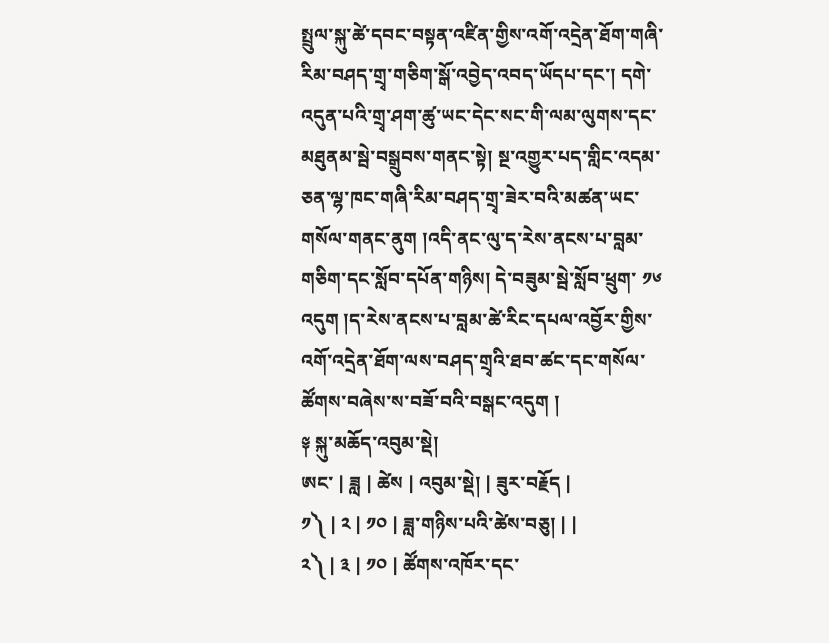སྤྲུལ་སྐུ་ཚེ་དབང་བསྟན་འཛིན་གྱིས་འགོ་འདྲེན་ཐོག་གཞི་རིམ་བཤད་གྲྭ་གཅིག་སྒོ་འབྱེད་འབད་ཡོདཔ་དང་། དགེ་འདུན་པའི་གྲྭ་ཤག་ཚུ་ཡང་དེང་སང་གི་ལམ་ལུགས་དང་མཐུནམ་སྦེ་བསྒྲུབས་གནང་སྟེ། སྔ་འགྱུར་པད་གླིང་འདམ་ཅན་ལྷ་ཁང་གཞི་རིམ་བཤད་གྲྭ་ཟེར་བའི་མཚན་ཡང་གསོལ་གནང་ནུག །འདི་ནང་ལུ་ད་རེས་ནངས་པ་བླམ་གཅིག་དང་སློབ་དཔོན་གཉིས། དེ་བཟུམ་སྦེ་སློབ་ཕྲུག་ ༡༦ འདུག །ད་རེས་ནངས་པ་བླམ་ཚེ་རིང་དཔལ་འབྱོར་གྱིས་འགོ་འདྲེན་ཐོག་ལས་བཤད་གྲྭའི་ཐབ་ཚང་དང་གསོལ་ཚོགས་བཞེས་ས་བཟོ་བའི་བསྒང་འདུག །
༈ སྐུ་མཆོད་འབུམ་སྡེ།
ཨང་ | ཟླ | ཚེས | འབུམ་སྡེ། | ཟུར་བརྗོད |
༡༽ | ༢ | ༡༠ | ཟླ་གཉིས་པའི་ཚེས་བཅུ། | |
༢༽ | ༣ | ༡༠ | ཚོགས་འཁོར་དང་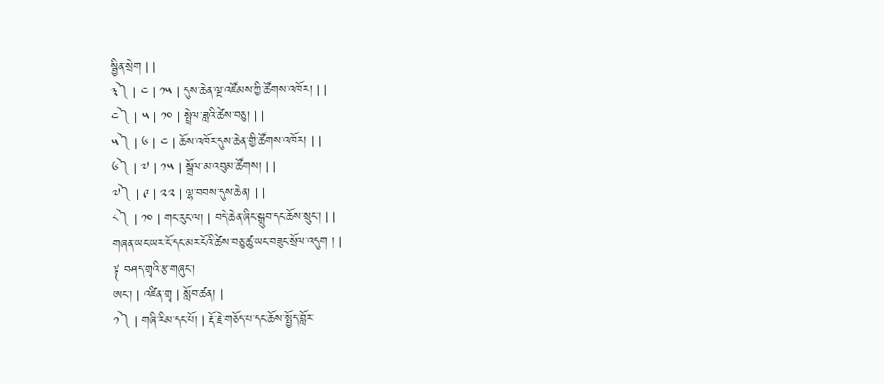སྦྱིན་སྲེག | |
༣༽ | ༤ | ༡༥ | དུས་ཆེན་ལྔ་འཛོམས་ཀྱི་ཚོགས་འཁོར། | |
༤༽ | ༥ | ༡༠ | སྤྲེལ་ཟླའི་ཚེས་བཅུ། | |
༥༽ | ༦ | ༤ | ཆོས་འཁོར་དུས་ཆེན་གྱི་ཚོགས་འཁོར། | |
༦༽ | ༧ | ༡༥ | སྒྲོལ་མ་འབུམ་ཚོགས། | |
༧༽ | ༩ | ༢༢ | ལྷ་བབས་དུས་ཆེན། | |
༨༽ | ༡༠ | གང་རུང་ལ། | བདེ་ཆེན་ཞིང་སྒྲུབ་དང་ཆོས་སྲུང་། | |
གཞན་ཡང་ཡར་ངོ་དང་མར་ངོའི་ཚེས་བཅུ་ཚུ་ཡང་བཟུང་སྲོལ་འདུག ། |
༈ བཤད་གྲྭའི་རྩ་གཞུང་།
ཨང་། | འཛིན་གྲྭ | སློབ་ཚན། |
༡༽ | གཞི་རིམ་དང་པོ། | རྡོ་རྗེ་གཅོད་པ་དང་ཆོས་སྤྱོད་བློར་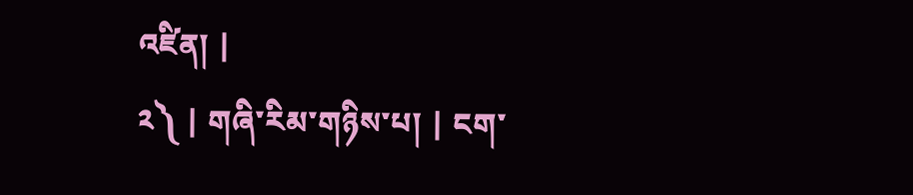འཛིན། |
༢༽ | གཞི་རིམ་གཉིས་པ། | ངག་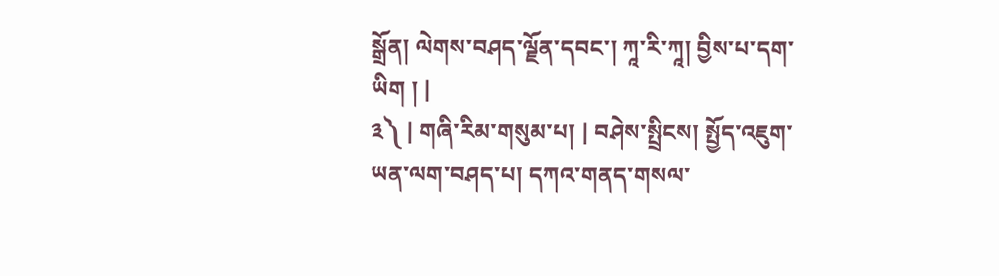སྒྲོན། ལེགས་བཤད་ལྗོན་དབང་། ཀཱ་རི་ཀཱ། བྱིས་པ་དག་ཡིག ། |
༣༽ | གཞི་རིམ་གསུམ་པ། | བཤེས་སྤྲིངས། སྤྱོད་འཇུག་ཡན་ལག་བཤད་པ། དཀའ་གནད་གསལ་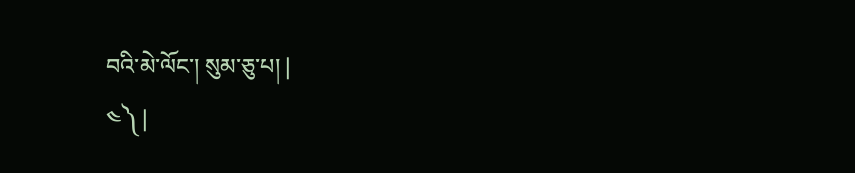བའི་མེ་ལོང་། སུམ་ཅུ་པ། |
༤༽ |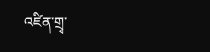འཛིན་གྲྭ་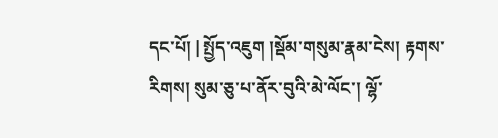དང་པོ། | སྤྱོད་འཇུག །སྡོམ་གསུམ་རྣམ་ངེས། རྟགས་རིགས། སུམ་ཅུ་པ་ནོར་བུའི་མེ་ལོང་། ལྷོ་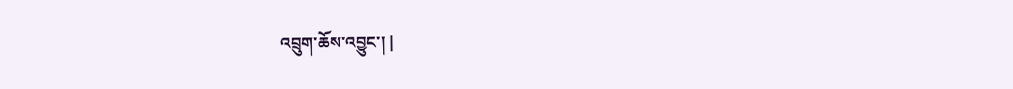འབྲུག་ཆོས་འབྱུང་། |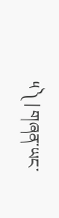༥༽ | གཞན་ཡང་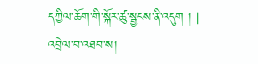དཀྱིལ་ཆོག་གི་སྐོར་ཚུ་སྦྱངས་ནི་འདུག ། |
འབྲེལ་བ་འཐབ་ས།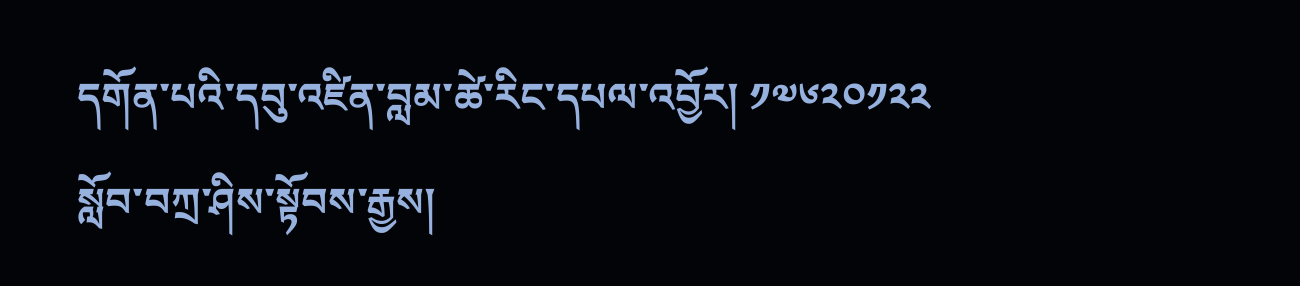དགོན་པའི་དབུ་འཛིན་བླམ་ཚེ་རིང་དཔལ་འབྱོར། ༡༧༦༢༠༡༢༢
སློབ་བཀྲ་ཤིས་སྟོབས་རྒྱས།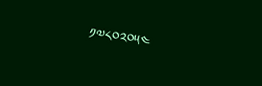༡༧༨༠༢༠༥༤